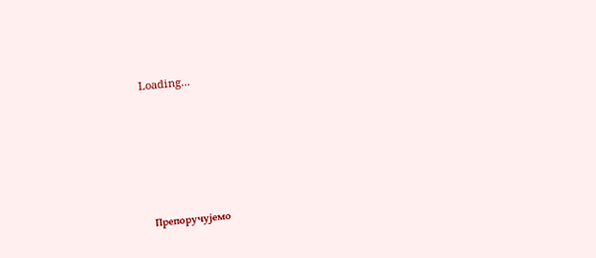Loading...





  Препоручујемо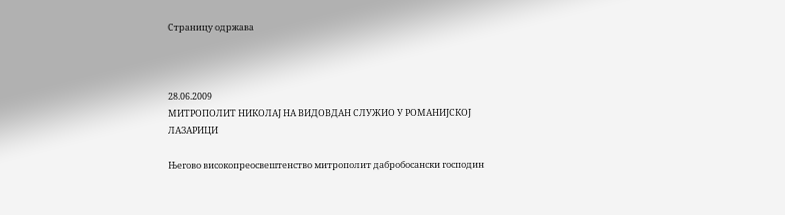Страницу одржава



28.06.2009
МИТРОПОЛИТ НИКОЛАЈ НА ВИДОВДАН СЛУЖИО У РОМАНИЈСКОЈ ЛАЗАРИЦИ

Његово високопреосвештенство митрополит дабробосански господин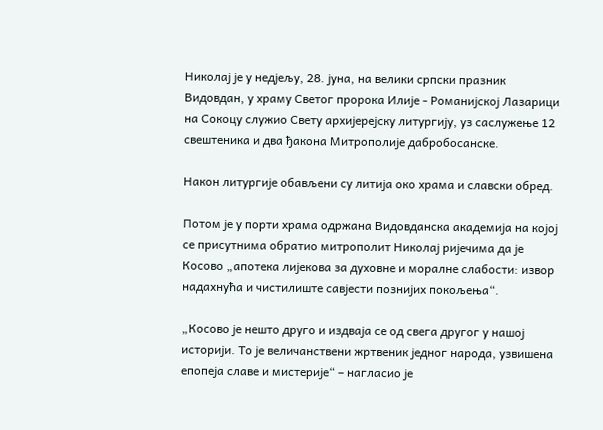Николај је у недјељу, 28. јуна, на велики српски празник Видовдан, у храму Светог пророка Илије - Романијској Лазарици на Сокоцу служио Свету архијерејску литургију, уз саслужење 12 свештеника и два ђакона Митрополије дабробосанске.

Након литургије обављени су литија око храма и славски обред.

Потом је у порти храма одржана Видовданска академија на којој се присутнима обратио митрополит Николај ријечима да је Косово „апотека лијекова за духовне и моралне слабости: извор надахнућа и чистилиште савјести познијих покољења“.

„Косово је нешто друго и издваја се од свега другог у нашој историји. То је величанствени жртвеник једног народа, узвишена епопеја славе и мистерије“ – нагласио је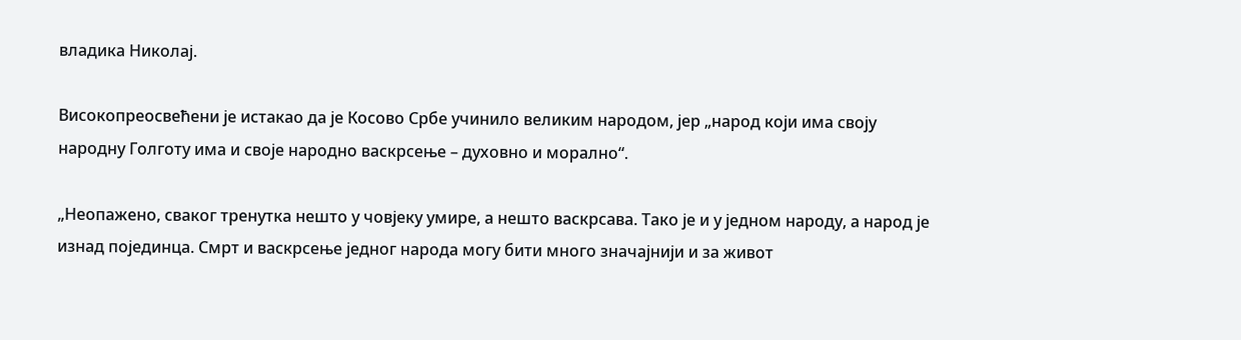владика Николај.

Високопреосвећени је истакао да је Косово Србе учинило великим народом, јер „народ који има своју народну Голготу има и своје народно васкрсење – духовно и морално“.

„Неопажено, сваког тренутка нешто у човјеку умире, а нешто васкрсава. Тако је и у једном народу, а народ је изнад појединца. Смрт и васкрсење једног народа могу бити много значајнији и за живот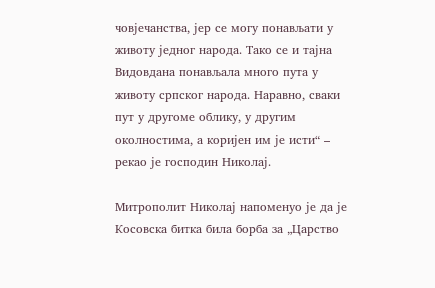човјечанства, јер се могу понављати у животу једног народа. Тако се и тајна Видовдана понављала много пута у животу српског народа. Наравно, сваки пут у другоме облику, у другим околностима, а коријен им је исти“ – рекао је господин Николај.

Митрополит Николај напоменуо је да је Косовска битка била борба за „Царство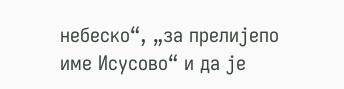небеско“, „за прелијепо име Исусово“ и да је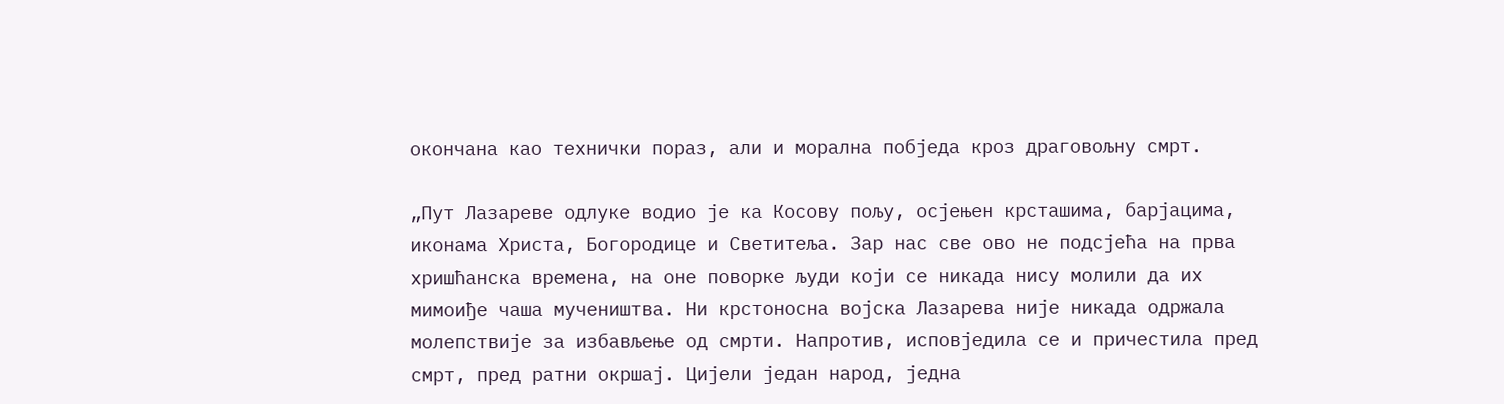окончана као технички пораз, али и морална побједа кроз драговољну смрт.

„Пут Лазареве одлуке водио је ка Косову пољу, осјењен крсташима, барјацима, иконама Христа, Богородице и Светитеља. Зар нас све ово не подсјећа на прва хришћанска времена, на оне поворке људи који се никада нису молили да их мимоиђе чаша мучеништва. Ни крстоносна војска Лазарева није никада одржала молепствије за избављење од смрти. Напротив, исповједила се и причестила пред смрт, пред ратни окршај. Цијели један народ, једна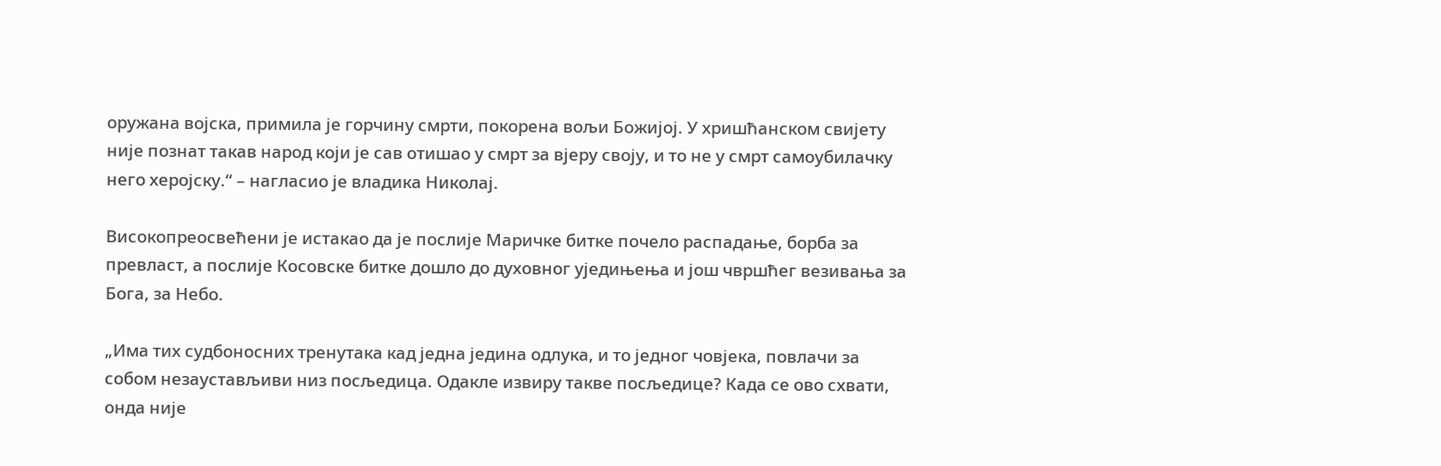оружана војска, примила је горчину смрти, покорена вољи Божијој. У хришћанском свијету није познат такав народ који је сав отишао у смрт за вјеру своју, и то не у смрт самоубилачку него херојску.“ – нагласио је владика Николај.

Високопреосвећени је истакао да је послије Маричке битке почело распадање, борба за превласт, а послије Косовске битке дошло до духовног уједињења и још чвршћег везивања за Бога, за Небо.

„Има тих судбоносних тренутака кад једна једина одлука, и то једног човјека, повлачи за собом незаустављиви низ посљедица. Одакле извиру такве посљедице? Када се ово схвати, онда није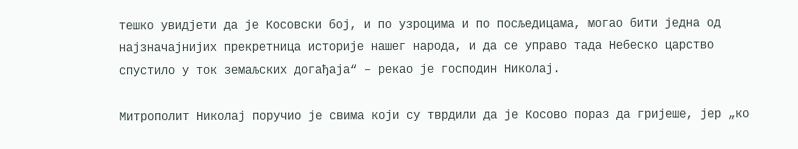тешко увидјети да је Косовски бој, и по узроцима и по посљедицама, могао бити једна од најзначајнијих прекретница историје нашег народа, и да се управо тада Небеско царство спустило у ток земаљских догађаја“ – рекао је господин Николај.

Митрополит Николај поручио је свима који су тврдили да је Косово пораз да гријеше, јер „ко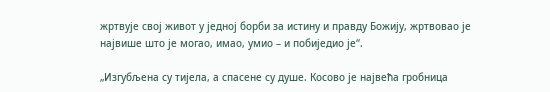жртвује свој живот у једној борби за истину и правду Божију, жртвовао је највише што је могао, имао, умио – и побиједио је“.

„Изгубљена су тијела, а спасене су душе. Косово је највећа гробница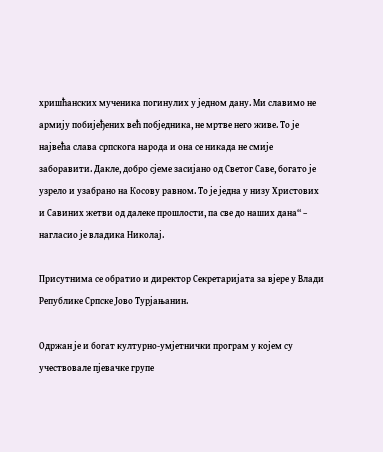хришћанских мученика погинулих у једном дану. Ми славимо не армију побијеђених већ побједника, не мртве него живе. То је највећа слава српскога народа и она се никада не смије заборавити. Дакле, добро сјеме засијано од Светог Саве, богато је узрело и узабрано на Косову равном. То је једна у низу Христових и Савиних жетви од далеке прошлости, па све до наших дана“ – нагласио је владика Николај.

Присутнима се обратио и директор Секретаријата за вјере у Влади Републике Српске Јово Турјањанин.

Одржан је и богат културно-умјетнички програм у којем су учествовале пјевачке групе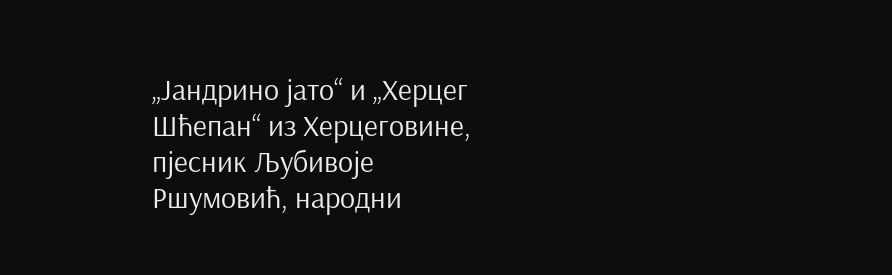„Јандрино јато“ и „Херцег Шћепан“ из Херцеговине, пјесник Љубивоје Ршумовић, народни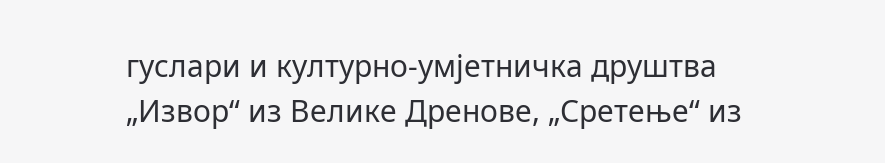гуслари и културно-умјетничка друштва „Извор“ из Велике Дренове, „Сретење“ из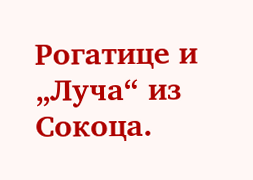Рогатице и „Луча“ из Сокоца.